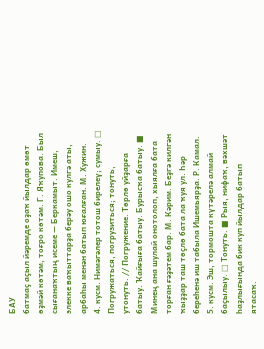БАУ
батмаҫ аҫыл йәремде оҙаҡ йылдар өмөт өҙмәй көтәм, тоғро көтәм. Г. Яҡупова. Был сығанаҡтың исеме — Беркамыт. Имеш, элекке ваҡыттарҙа берәу ошо кулгә аты, арбаһы менән батып юғалған. М. Хужин.
4. кусм. Нимәгәлер тотош бирелеү; сумыу. □ Погружаться, погрузиться; тонуть, утонуть. // Погружение. Төрлө уйҙарға батыу. Ҡайғыға батыу. Бурысҡа батыу. ■ Минең ана шулай онотолоп, хыялға бата торған ғәҙәтем бар. М. Кәрим. Беҙгә килгән ҡыҙҙар таш төҫлө бата ла ҡуя ул. Һәр береһенә иш табыла Ишемьярҙа. Р. Камал.
5. кусм. Эш, тормошта күтәрелә алмай баҫылыу. □ Тонуть. ■ Рыя, нифаҡ, вәхшәт һаҙлығында бик куп йылдар батып ятасаҡ.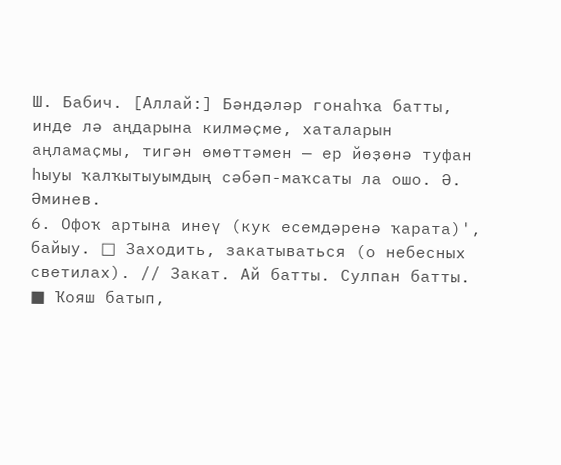Ш. Бабич. [Аллай:] Бәндәләр гонаһҡа батты, инде лә аңдарына килмәҫме, хаталарын аңламаҫмы, тигән өмөттәмен — ер йөҙөнә туфан һыуы ҡалҡытыуымдың сәбәп-маҡсаты ла ошо. Ә. Әминев.
6. Офоҡ артына инеү (кук есемдәренә ҡарата)', байыу. □ Заходить, закатываться (о небесных светилах). // Закат. Ай батты. Сулпан батты. ■ Ҡояш батып,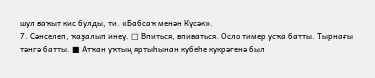шул ваҡыт кис булды, ти. «Бабсаҡ менән Күсәк».
7. Сәнселеп, ҡаҙалып инеү. □ Впиться, впиваться. Осло тимер усҡа батты. Тырнағы тәнгә батты. ■ Атҡан уҡтың яртыһынан кубеһе кукрәгенә был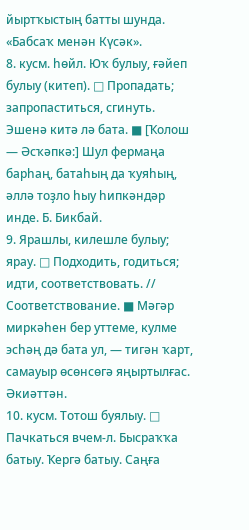йыртҡыстың батты шунда. «Бабсаҡ менән Күсәк».
8. кусм. һөйл. Юҡ булыу, ғәйеп булыу (китеп). □ Пропадать; запропаститься, сгинуть. Эшенә китә лә бата. ■ [Ҡолош — Әсҡәпкә:] Шул фермаңа барһаң, батаһың да ҡуяһың, әллә тоҙло һыу һипкәндәр инде. Б. Бикбай.
9. Ярашлы, килешле булыу; ярау. □ Подходить, годиться; идти, соответствовать. // Соответствование. ■ Мәгәр миркәһен бер уттеме, кулме эсһәң дә бата ул, — тигән ҡарт, самауыр өсөнсөгә яңыртылғас. Әкиәттән.
10. кусм. Тотош буялыу. □ Пачкаться вчем-л. Бысраҡҡа батыу. Ҡергә батыу. Саңға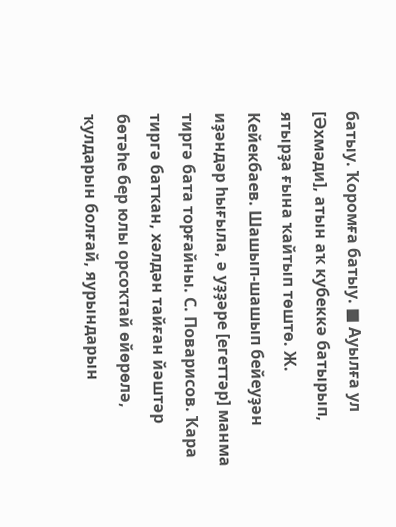батыу. Ҡоромға батыу. ■ Ауылға ул [Әхмәди], атын аҡ кубеккә батырып,
ятырҙа ғына ҡайтып төштө. Ж. Кейекбаев. Шашып-шашып бейеуҙән иҙәндәр һығыла, ә уҙҙәре [егеттәр] манма тиргә бата торғайны. С. Поварисов. Ҡара тиргә батҡан, хәлдән тайған йәштәр бөтәһе бер юлы орсоҡтай өйөрөлә, ҡулдарын болғай, яурындарын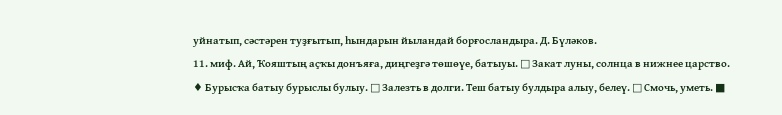уйнатып, сәстәрен туҙғытып, һындарын йыландай борғосландыра. Д. Бүләков.
11. миф. Ай, Ҡояштың аҫҡы донъяға, диңгеҙгә төшөүе, батыуы. □ Закат луны, солнца в нижнее царство.
♦ Бурысҡа батыу бурыслы булыу. □ Залезть в долги. Теш батыу булдыра алыу, белеү. □ Смочь, уметь. ■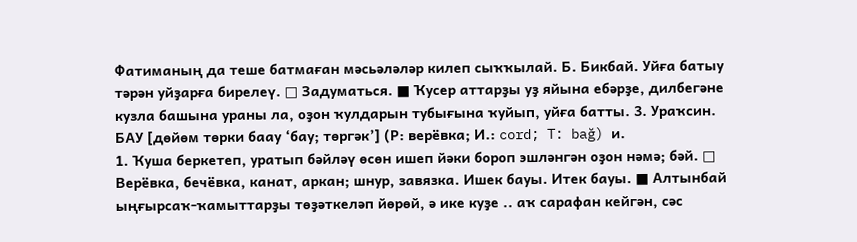Фатиманың да теше батмаған мәсьәләләр килеп сыҡҡылай. Б. Бикбай. Уйға батыу тәрән уйҙарға бирелеү. □ Задуматься. ■ Ҡусер аттарҙы уҙ яйына ебәрҙе, дилбегәне кузла башына ураны ла, оҙон ҡулдарын тубығына ҡуйып, уйға батты. 3. Ураҡсин.
БАУ [дөйөм төрки баау ‘бау; төргәк’] (Р: верёвка; И.: cord; T: bağ) и.
1. Ҡуша беркетеп, уратып бәйләү өсөн ишеп йәки бороп эшләнгән оҙон нәмә; бәй. □ Верёвка, бечёвка, канат, аркан; шнур, завязка. Ишек бауы. Итек бауы. ■ Алтынбай ыңғырсаҡ-ҡамыттарҙы төҙәткеләп йөрөй, ә ике куҙе .. аҡ сарафан кейгән, сәс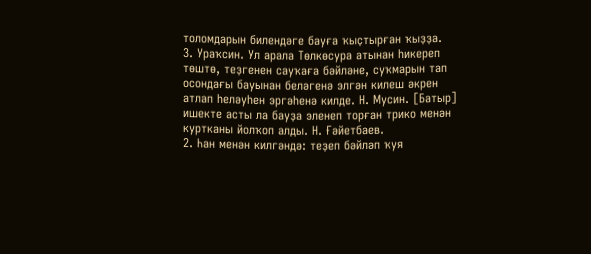толомдарын билендәге бауға ҡыҫтырған ҡыҙҙа.
3. Ураҡсин. Ул арала Төлкөсура атынан һикереп төштө, теҙгенен сауҡаға бәйләне, суҡмарын тап осондағы бауынан беләгенә элгән килеш әкрен атлап һеләуһен эргәһенә килде. Н. Мусин. [Батыр] ишекте асты ла бауҙа эленеп торған трико менән куртканы йолҡоп алды. Н. Ғәйетбаев.
2. Һан менән килгәндә: теҙеп бәйләп ҡуя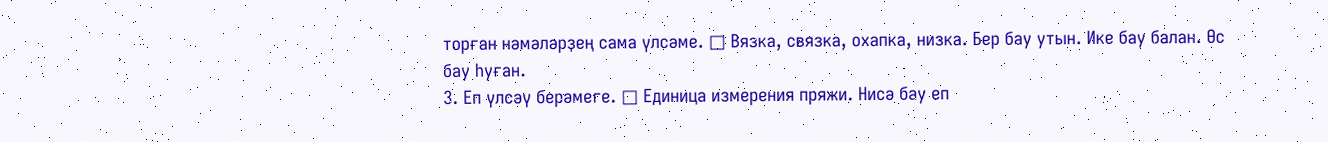торған нәмәләрҙең сама үлсәме. □ Вязка, связка, охапка, низка. Бер бау утын. Ике бау балан. Өс бау һуған.
3. Еп үлсәү берәмеге. □ Единица измерения пряжи. Нисә бау еп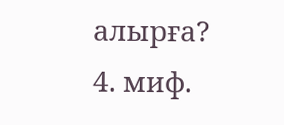алырға?
4. миф.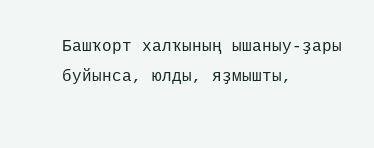Башҡорт халҡының ышаныу-ҙары буйынса, юлды, яҙмышты,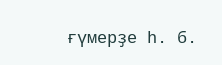ғүмерҙе һ. б.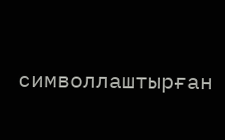символлаштырған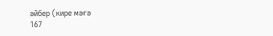әйбер (кире мәғә
167